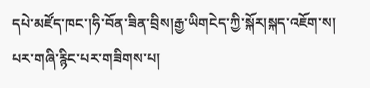དཔེ་མཛོད་ཁང་།ཧི་བོན་ཟིན་བྲིས།རྒྱ་ཡིགངེད་ཀྱི་སྐོར།སྐད་འཇོག་ས།
པར་གཞི་རྙིང་པར་གཟིགས་པ།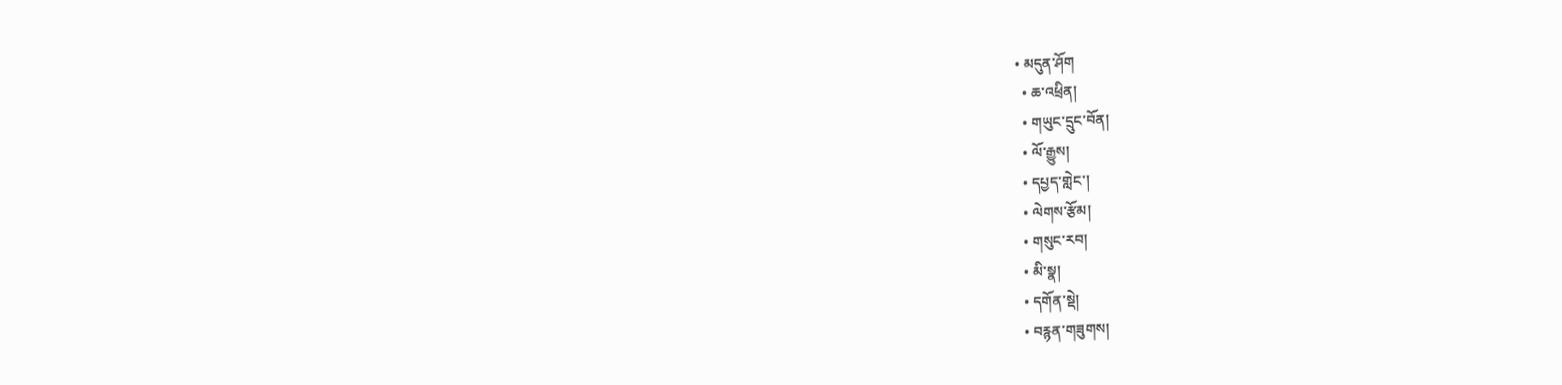• མདུན་ཤོག
  • ཆ་འཕྲིན།
  • གཡུང་དྲུང་བོན།
  • ལོ་རྒྱུས།
  • དཔྱད་གླེང་།
  • ལེགས་རྩོམ།
  • གསུང་རབ།
  • མི་སྣ།
  • དགོན་སྡེ།
  • བརྙན་གཟུགས།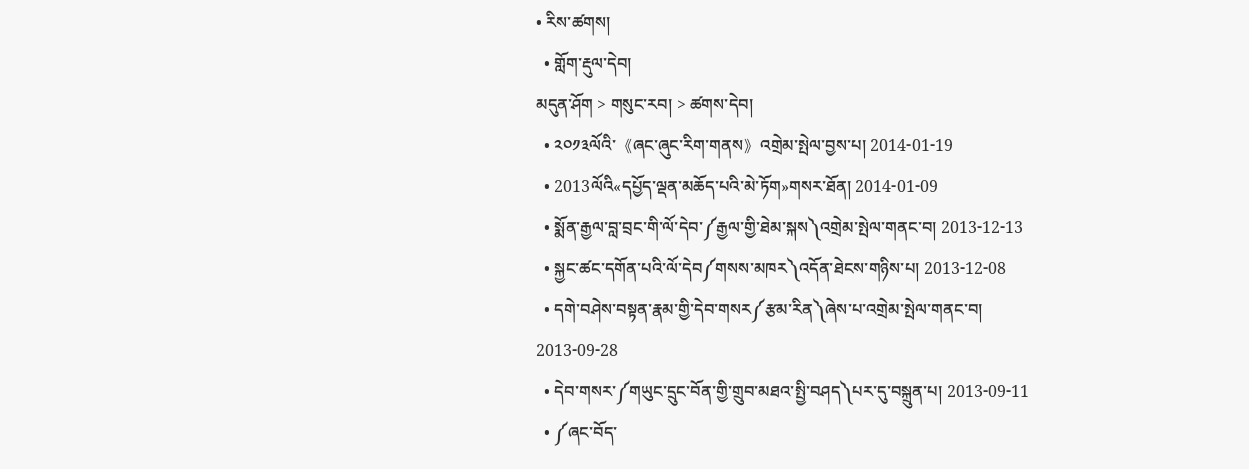• རིས་ཚགས།
  • གློག་རྡུལ་དེབ།
མདུན་ཤོག > གསུང་རབ། > ཚགས་དེབ།
  • ༢༠༡༣ལོའི་《ཞང་ཞུང་རིག་གནས》འགྲེམ་སྤེལ་བྱས་པ། 2014-01-19
  • 2013ལོའི«དཔྱོད་ལྡན་མཆོད་པའི་མེ་ཏོག»གསར་ཐོན། 2014-01-09
  • སྨོན་རྒྱལ་བླ་བྲང་གི་ལོ་དེབ་༼རྒྱལ་གྱི་ཐེམ་སྐས༽འགྲེམ་སྤེལ་གནང་བ། 2013-12-13
  • སྐྱང་ཚང་དགོན་པའི་ལོ་དེབ༼གསས་མཁར༽འདོན་ཐེངས་གཉིས་པ། 2013-12-08
  • དགེ་བཤེས་བསྟན་རྣམ་གྱི་དེབ་གསར༼རྩམ་རིན༽ཞེས་པ་འགྲེམ་སྤེལ་གནང་བ། 2013-09-28
  • དེབ་གསར་༼གཡུང་དྲུང་བོན་གྱི་གྲུབ་མཐའ་སྤྱི་བཤད༽པར་དུ་བསྐྲུན་པ། 2013-09-11
  • ༼ཞང་བོད་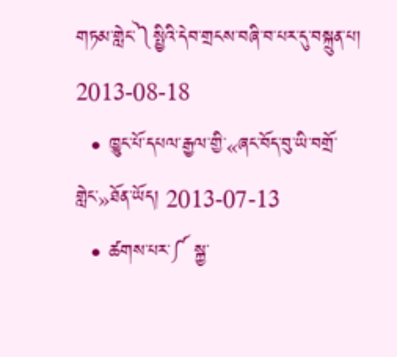གཏམ་གླེང་༽སྤྱིའི་དེབ་གྲངས་བཞི་བ་པར་དུ་བསྐྲུན་པ། 2013-08-18
  • ཁྱུང་པོ་དཔལ་རྒྱལ་གྱི་«ཞང་བོད་བུ་ཡི་བགྲོ་གླེང་»ཐོན་ཡོད། 2013-07-13
  • ཚགས་པར་༼ སྐྱ་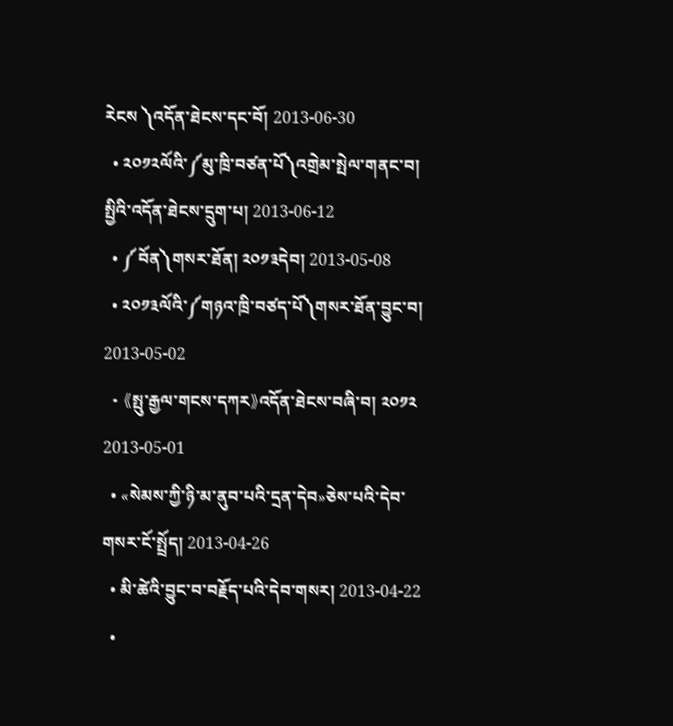རེངས ༽འདོན་ཐེངས་དང་བོ། 2013-06-30
  • ༢༠༡༢ལོའི་༼མུ་ཁྲི་བཙན་པོ༽འགྲེམ་སྤེལ་གནང་བ། སྤྱིའི་འདོན་ཐེངས་དྲུག་པ། 2013-06-12
  • ༼བོན༽གསར་ཐོན། ༢༠༡༣དེབ། 2013-05-08
  • ༢༠༡༣ལོའི་༼གཉའ་ཁྲི་བཙད་པོ༽གསར་ཐོན་བྱུང་བ། 2013-05-02
  • 《སྤུ་རྒྱལ་གངས་དཀར》འདོན་ཐེངས་བཞི་བ། ༢༠༡༢ 2013-05-01
  • «སེམས་ཀྱི་ཉི་མ་ནུབ་པའི་དྲན་དེབ»ཅེས་པའི་དེབ་གསར་ངོ་སྤྲོད། 2013-04-26
  • མི་ཚེའི་བྱུང་བ་བརྗོད་པའི་དེབ་གསར། 2013-04-22
  •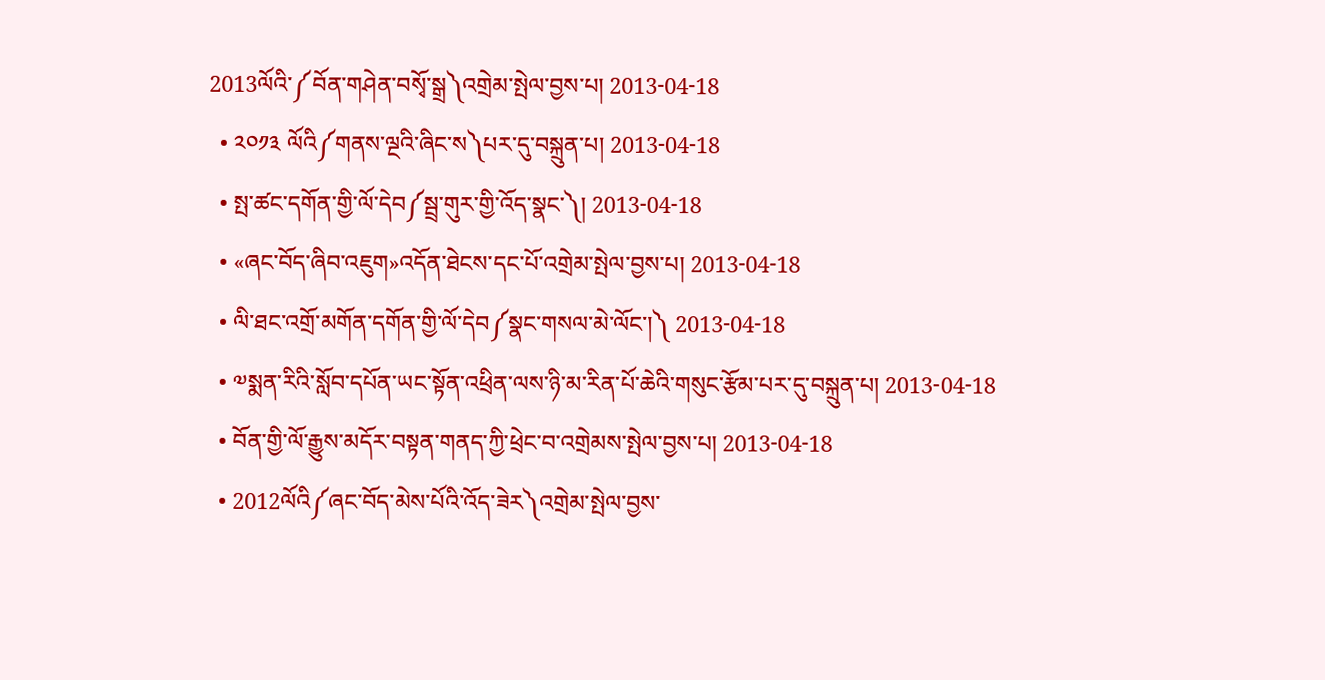2013ལོའི་༼བོན་གཤེན་བསྭོ་སྒྲ༽འགྲེམ་སྤེལ་བྱས་པ། 2013-04-18
  • ༢༠༡༣ ལོའི༼གནས་ལྔའི་ཞིང་ས༽པར་དུ་བསྐྲུན་པ། 2013-04-18
  • སྤ་ཚང་དགོན་གྱི་ལོ་དེབ༼སྦྲ་གུར་གྱི་འོད་སྣང་༽། 2013-04-18
  • «ཞང་བོད་ཞིབ་འཇུག»འདོན་ཐེངས་དང་པོ་འགྲེམ་སྤེལ་བྱས་པ། 2013-04-18
  • ལི་ཐང་འགྲོ་མགོན་དགོན་གྱི་ལོ་དེབ༼སྣང་གསལ་མེ་ལོང་།༽ 2013-04-18
  • ༧སྨན་རིའི་སློབ་དཔོན་ཡང་སྟོན་འཕྲིན་ལས་ཉི་མ་རིན་པོ་ཆེའི་གསུང་རྩོམ་པར་དུ་བསྐྲུན་པ། 2013-04-18
  • བོན་གྱི་ལོ་རྒྱུས་མདོར་བསྟན་གནད་ཀྱི་ཕྲེང་བ་འགྲེམས་སྤེལ་བྱས་པ། 2013-04-18
  • 2012ལོའི༼ཞང་བོད་མེས་པོའི་འོད་ཟེར༽འགྲེམ་སྤེལ་བྱས་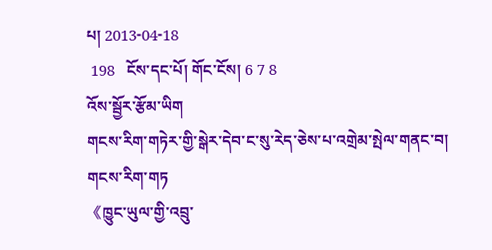པ། 2013-04-18
 198   ངོས་དང་པོ། གོང་ངོས། 6 7 8
འོས་སྦྱོར་རྩོམ་ཡིག
གངས་རིག་གཏེར་གྱི་སྒེར་དེབ་ང་སུ་རེད་ཅེས་པ་འགྲེམ་སྤེལ་གནང་བ།
གངས་རིག་གཏ
《ཁྱུང་ཡུལ་གྱི་འབྲུ་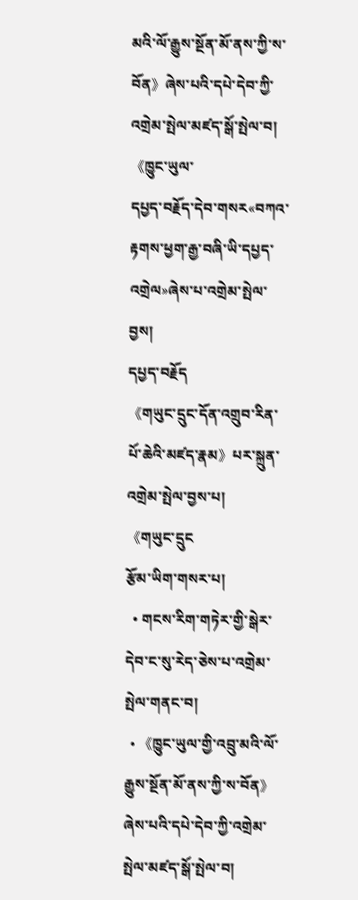མའི་ལོ་རྒྱུས་སྔོན་མོ་ནས་ཀྱི་ས་བོན》ཞེས་པའི་དཔེ་དེབ་ཀྱི་འགྲེམ་སྤེལ་མཛད་སྒོ་སྤེལ་བ།
《ཁྱུང་ཡུལ་
དཔྱད་བརྗོད་དེབ་གསར«བཀའ་རྟགས་ཕྱག་རྒྱ་བཞི་ཡི་དཔྱད་འགྲེལ»ཞེས་པ་འགྲེམ་སྤེལ་བྱས།
དཔྱད་བརྗོད
《གཡུང་དྲུང་དོན་འགྲུབ་རིན་པོ་ཆེའི་མཛད་རྣམ》པར་སྐྲུན་འགྲེམ་སྤེལ་བྱས་པ།
《གཡུང་དྲུང
རྩོམ་ཡིག་གསར་པ།
  • གངས་རིག་གཏེར་གྱི་སྒེར་དེབ་ང་སུ་རེད་ཅེས་པ་འགྲེམ་སྤེལ་གནང་བ།
  • 《ཁྱུང་ཡུལ་གྱི་འབྲུ་མའི་ལོ་རྒྱུས་སྔོན་མོ་ནས་ཀྱི་ས་བོན》ཞེས་པའི་དཔེ་དེབ་ཀྱི་འགྲེམ་སྤེལ་མཛད་སྒོ་སྤེལ་བ།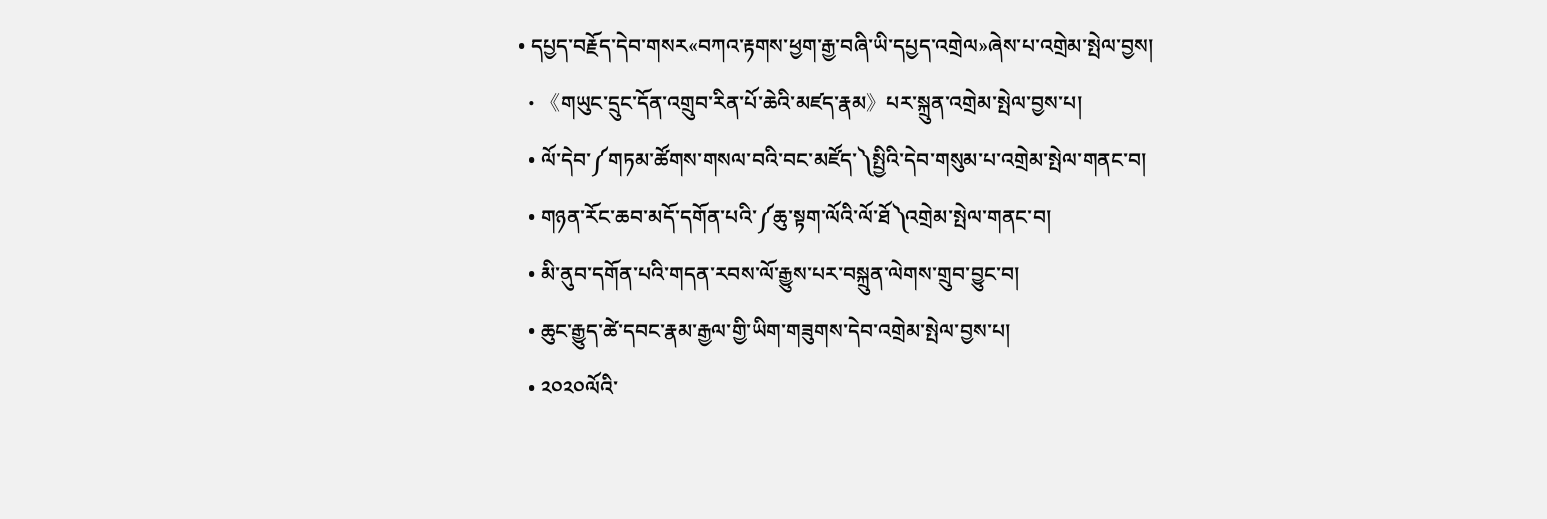• དཔྱད་བརྗོད་དེབ་གསར«བཀའ་རྟགས་ཕྱག་རྒྱ་བཞི་ཡི་དཔྱད་འགྲེལ»ཞེས་པ་འགྲེམ་སྤེལ་བྱས།
  • 《གཡུང་དྲུང་དོན་འགྲུབ་རིན་པོ་ཆེའི་མཛད་རྣམ》པར་སྐྲུན་འགྲེམ་སྤེལ་བྱས་པ།
  • ལོ་དེབ་༼གཏམ་ཚོགས་གསལ་བའི་བང་མཛོད་༽སྤྱིའི་དེབ་གསུམ་པ་འགྲེམ་སྤེལ་གནང་བ།
  • གཉན་རོང་ཆབ་མདོ་དགོན་པའི་༼ཆུ་སྟག་ལོའི་ལོ་ཐོ༽འགྲེམ་སྤེལ་གནང་བ།
  • མི་ནུབ་དགོན་པའི་གདན་རབས་ལོ་རྒྱུས་པར་བསྐྲུན་ལེགས་གྲུབ་བྱུང་བ།
  • ཆུང་རྒྱུད་ཚེ་དབང་རྣམ་རྒྱལ་གྱི་ཡིག་གཟུགས་དེབ་འགྲེམ་སྤེལ་བྱས་པ།
  • ༢༠༢༠ལོའི་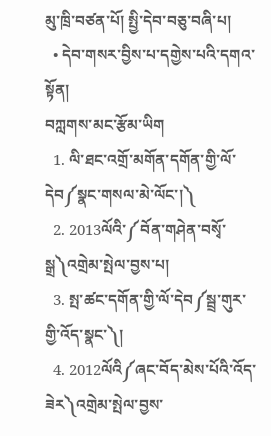མུ་ཁྲི་བཙན་པོ། སྤྱི་དེབ་བཅུ་བཞི་པ།
  • དེབ་གསར་བྱིས་པ་དགྱེས་པའི་དགའ་སྟོན།
བཀླགས་མང་རྩོམ་ཡིག
  1. ལི་ཐང་འགྲོ་མགོན་དགོན་གྱི་ལོ་དེབ༼སྣང་གསལ་མེ་ལོང་།༽
  2. 2013ལོའི་༼བོན་གཤེན་བསྭོ་སྒྲ༽འགྲེམ་སྤེལ་བྱས་པ།
  3. སྤ་ཚང་དགོན་གྱི་ལོ་དེབ༼སྦྲ་གུར་གྱི་འོད་སྣང་༽།
  4. 2012ལོའི༼ཞང་བོད་མེས་པོའི་འོད་ཟེར༽འགྲེམ་སྤེལ་བྱས་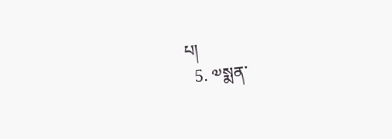པ།
  5. ༧སྨན་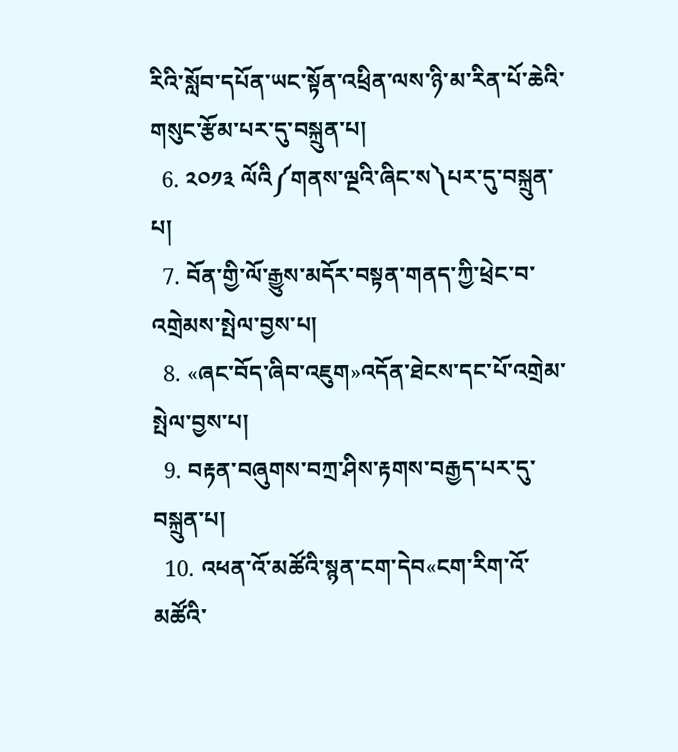རིའི་སློབ་དཔོན་ཡང་སྟོན་འཕྲིན་ལས་ཉི་མ་རིན་པོ་ཆེའི་གསུང་རྩོམ་པར་དུ་བསྐྲུན་པ།
  6. ༢༠༡༣ ལོའི༼གནས་ལྔའི་ཞིང་ས༽པར་དུ་བསྐྲུན་པ།
  7. བོན་གྱི་ལོ་རྒྱུས་མདོར་བསྟན་གནད་ཀྱི་ཕྲེང་བ་འགྲེམས་སྤེལ་བྱས་པ།
  8. «ཞང་བོད་ཞིབ་འཇུག»འདོན་ཐེངས་དང་པོ་འགྲེམ་སྤེལ་བྱས་པ།
  9. བརྟན་བཞུགས་བཀྲ་ཤིས་རྟགས་བརྒྱད་པར་དུ་བསྐྲུན་པ།
  10. འཕན་འོ་མཚོའི་སྙན་ངག་དེབ«ངག་རིག་འོ་མཚོའི་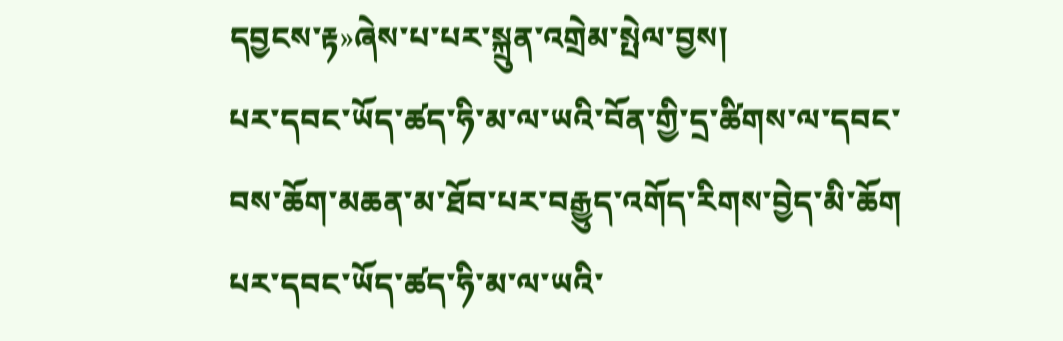དབྱངས་རྟ»ཞེས་པ་པར་སྐྲུན་འགྲེམ་སྤེལ་བྱས།
པར་དབང་ཡོད་ཚད་ཧི་མ་ལ་ཡའི་བོན་གྱི་དྲ་ཚིགས་ལ་དབང་བས་ཆོག་མཆན་མ་ཐོབ་པར་བརྒྱུད་འགོད་རིགས་བྱེད་མི་ཆོག
པར་དབང་ཡོད་ཚད་ཧི་མ་ལ་ཡའི་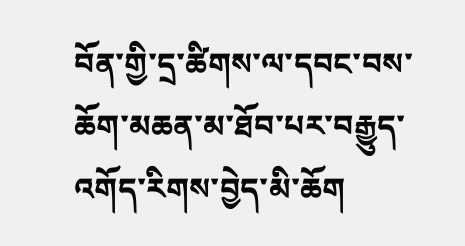བོན་གྱི་དྲ་ཚིགས་ལ་དབང་བས་ཆོག་མཆན་མ་ཐོབ་པར་བརྒྱུད་འགོད་རིགས་བྱེད་མི་ཆོག